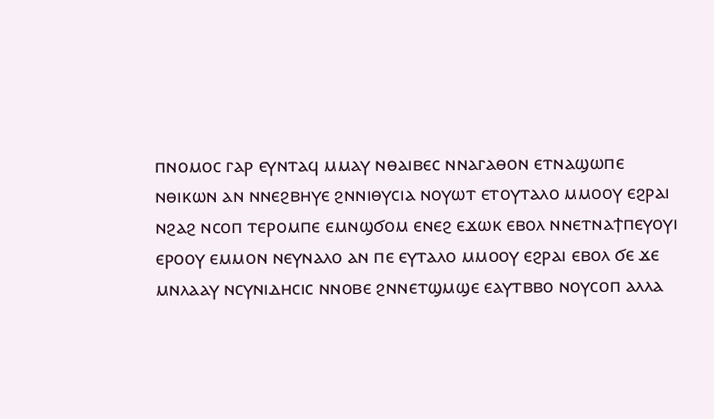ⲡⲛⲟⲙⲟⲥ ⲅⲁⲣ ⲉⲩⲛⲧⲁϥ ⲙⲙⲁⲩ ⲛⲑⲁⲓⲃⲉⲥ ⲛⲛⲁⲅⲁⲑⲟⲛ ⲉⲧⲛⲁϣⲱⲡⲉ ⲛⲑⲓⲕⲱⲛ ⲁⲛ ⲛⲛⲉϩⲃⲏⲩⲉ ϩⲛⲛⲓⲑⲩⲥⲓⲁ ⲛⲟⲩⲱⲧ ⲉⲧⲟⲩⲧⲁⲗⲟ ⲙⲙⲟⲟⲩ ⲉϩⲣⲁⲓ ⲛϩⲁϩ ⲛⲥⲟⲡ ⲧⲉⲣⲟⲙⲡⲉ ⲉⲙⲛϣϭⲟⲙ ⲉⲛⲉϩ ⲉϫⲱⲕ ⲉⲃⲟⲗ ⲛⲛⲉⲧⲛⲁϯⲡⲉⲩⲟⲩⲓ ⲉⲣⲟⲟⲩ ⲉⲙⲙⲟⲛ ⲛⲉⲩⲛⲁⲗⲟ ⲁⲛ ⲡⲉ ⲉⲩⲧⲁⲗⲟ ⲙⲙⲟⲟⲩ ⲉϩⲣⲁⲓ ⲉⲃⲟⲗ ϭⲉ ϫⲉ ⲙⲛⲗⲁⲁⲩ ⲛⲥⲩⲛⲓⲇⲏⲥⲓⲥ ⲛⲛⲟⲃⲉ ϩⲛⲛⲉⲧϣⲙϣⲉ ⲉⲁⲩⲧⲃⲃⲟ ⲛⲟⲩⲥⲟⲡ ⲁⲗⲗⲁ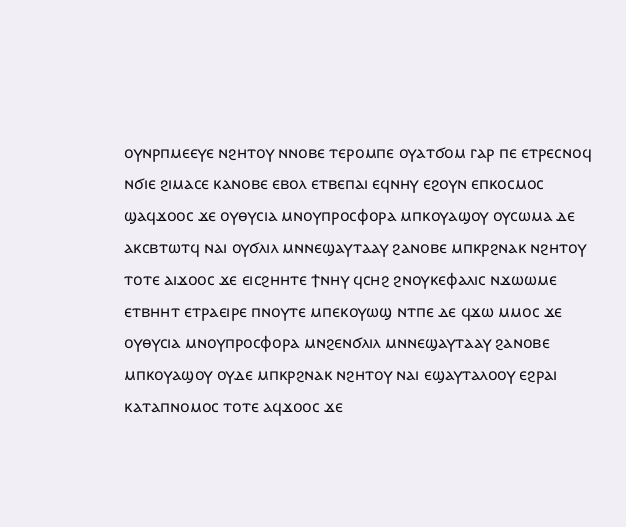ⲟⲩⲛⲣⲡⲙⲉⲉⲩⲉ ⲛϩⲏⲧⲟⲩ ⲛⲛⲟⲃⲉ ⲧⲉⲣⲟⲙⲡⲉ ⲟⲩⲁⲧϭⲟⲙ ⲅⲁⲣ ⲡⲉ ⲉⲧⲣⲉⲥⲛⲟϥ ⲛϭⲓⲉ ϩⲓⲙⲁⲥⲉ ⲕⲁⲛⲟⲃⲉ ⲉⲃⲟⲗ ⲉⲧⲃⲉⲡⲁⲓ ⲉϥⲛⲏⲩ ⲉϩⲟⲩⲛ ⲉⲡⲕⲟⲥⲙⲟⲥ ϣⲁϥϫⲟⲟⲥ ϫⲉ ⲟⲩⲑⲩⲥⲓⲁ ⲙⲛⲟⲩⲡⲣⲟⲥⲫⲟⲣⲁ ⲙⲡⲕⲟⲩⲁϣⲟⲩ ⲟⲩⲥⲱⲙⲁ ⲇⲉ ⲁⲕⲥⲃⲧⲱⲧϥ ⲛⲁⲓ ⲟⲩϭⲗⲓⲗ ⲙⲛⲛⲉϣⲁⲩⲧⲁⲁⲩ ϩⲁⲛⲟⲃⲉ ⲙⲡⲕⲣϩⲛⲁⲕ ⲛϩⲏⲧⲟⲩ ⲧⲟⲧⲉ ⲁⲓϫⲟⲟⲥ ϫⲉ ⲉⲓⲥϩⲏⲏⲧⲉ ϯⲛⲏⲩ ϥⲥⲏϩ ϩⲛⲟⲩⲕⲉⲫⲁⲗⲓⲥ ⲛϫⲱⲱⲙⲉ ⲉⲧⲃⲏⲏⲧ ⲉⲧⲣⲁⲉⲓⲣⲉ ⲡⲛⲟⲩⲧⲉ ⲙⲡⲉⲕⲟⲩⲱϣ ⲛⲧⲡⲉ ⲇⲉ ϥϫⲱ ⲙⲙⲟⲥ ϫⲉ ⲟⲩⲑⲩⲥⲓⲁ ⲙⲛⲟⲩⲡⲣⲟⲥⲫⲟⲣⲁ ⲙⲛϩⲉⲛϭⲗⲓⲗ ⲙⲛⲛⲉϣⲁⲩⲧⲁⲁⲩ ϩⲁⲛⲟⲃⲉ ⲙⲡⲕⲟⲩⲁϣⲟⲩ ⲟⲩⲇⲉ ⲙⲡⲕⲣϩⲛⲁⲕ ⲛϩⲏⲧⲟⲩ ⲛⲁⲓ ⲉϣⲁⲩⲧⲁⲗⲟⲟⲩ ⲉϩⲣⲁⲓ ⲕⲁⲧⲁⲡⲛⲟⲙⲟⲥ ⲧⲟⲧⲉ ⲁϥϫⲟⲟⲥ ϫⲉ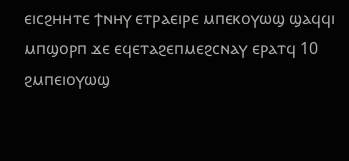ⲉⲓⲥϩⲏⲏⲧⲉ ϯⲛⲏⲩ ⲉⲧⲣⲁⲉⲓⲣⲉ ⲙⲡⲉⲕⲟⲩⲱϣ ϣⲁϥϥⲓ ⲙⲡϣⲟⲣⲡ ϫⲉ ⲉϥⲉⲧⲁϩⲉⲡⲙⲉϩⲥⲛⲁⲩ ⲉⲣⲁⲧϥ 10 ϩⲙⲡⲉⲓⲟⲩⲱϣ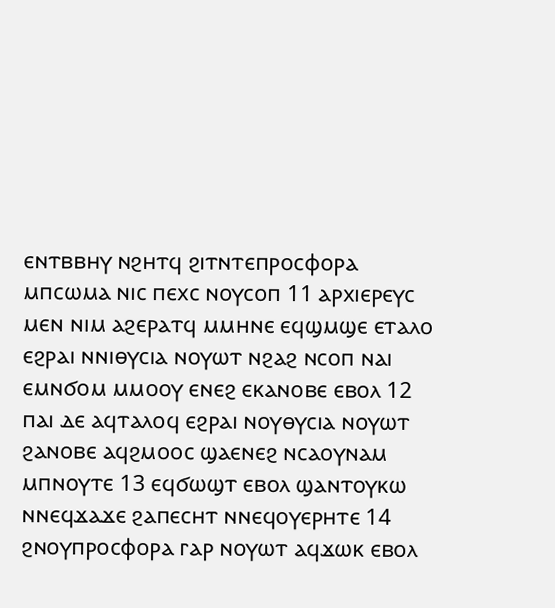ⲉⲛⲧⲃⲃⲏⲩ ⲛϩⲏⲧϥ ϩⲓⲧⲛⲧⲉⲡⲣⲟⲥⲫⲟⲣⲁ ⲙⲡⲥⲱⲙⲁ ⲛⲓⲥ ⲡⲉⲭⲥ ⲛⲟⲩⲥⲟⲡ 11 ⲁⲣⲭⲓⲉⲣⲉⲩⲥ ⲙⲉⲛ ⲛⲓⲙ ⲁϩⲉⲣⲁⲧϥ ⲙⲙⲏⲛⲉ ⲉϥϣⲙϣⲉ ⲉⲧⲁⲗⲟ ⲉϩⲣⲁⲓ ⲛⲛⲓⲑⲩⲥⲓⲁ ⲛⲟⲩⲱⲧ ⲛϩⲁϩ ⲛⲥⲟⲡ ⲛⲁⲓ ⲉⲙⲛϭⲟⲙ ⲙⲙⲟⲟⲩ ⲉⲛⲉϩ ⲉⲕⲁⲛⲟⲃⲉ ⲉⲃⲟⲗ 12 ⲡⲁⲓ ⲇⲉ ⲁϥⲧⲁⲗⲟϥ ⲉϩⲣⲁⲓ ⲛⲟⲩⲑⲩⲥⲓⲁ ⲛⲟⲩⲱⲧ ϩⲁⲛⲟⲃⲉ ⲁϥϩⲙⲟⲟⲥ ϣⲁⲉⲛⲉϩ ⲛⲥⲁⲟⲩⲛⲁⲙ ⲙⲡⲛⲟⲩⲧⲉ 13 ⲉϥϭⲱϣⲧ ⲉⲃⲟⲗ ϣⲁⲛⲧⲟⲩⲕⲱ ⲛⲛⲉϥϫⲁϫⲉ ϩⲁⲡⲉⲥⲏⲧ ⲛⲛⲉϥⲟⲩⲉⲣⲏⲧⲉ 14 ϩⲛⲟⲩⲡⲣⲟⲥⲫⲟⲣⲁ ⲅⲁⲣ ⲛⲟⲩⲱⲧ ⲁϥϫⲱⲕ ⲉⲃⲟⲗ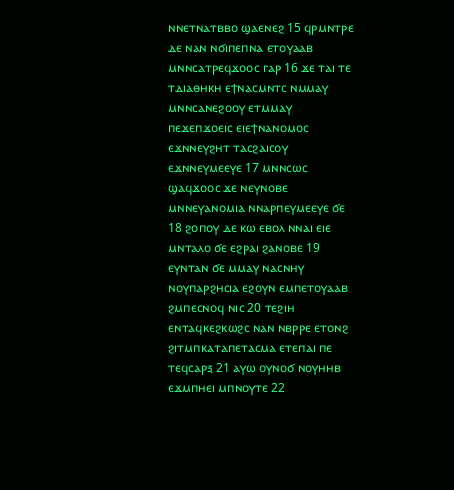ⲛⲛⲉⲧⲛⲁⲧⲃⲃⲟ ϣⲁⲉⲛⲉϩ 15 ϥⲣⲙⲛⲧⲣⲉ ⲇⲉ ⲛⲁⲛ ⲛϭⲓⲡⲉⲡⲛⲁ ⲉⲧⲟⲩⲁⲁⲃ ⲙⲛⲛⲥⲁⲧⲣⲉϥϫⲟⲟⲥ ⲅⲁⲣ 16 ϫⲉ ⲧⲁⲓ ⲧⲉ ⲧⲇⲓⲁⲑⲏⲕⲏ ⲉϯⲛⲁⲥⲙⲛⲧⲥ ⲛⲙⲙⲁⲩ ⲙⲛⲛⲥⲁⲛⲉϩⲟⲟⲩ ⲉⲧⲙⲙⲁⲩ ⲡⲉϫⲉⲡϫⲟⲉⲓⲥ ⲉⲓⲉϯⲛⲁⲛⲟⲙⲟⲥ ⲉϫⲛⲛⲉⲩϩⲏⲧ ⲧⲁⲥϩⲁⲓⲥⲟⲩ ⲉϫⲛⲛⲉⲩⲙⲉⲉⲩⲉ 17 ⲙⲛⲛⲥⲱⲥ ϣⲁϥϫⲟⲟⲥ ϫⲉ ⲛⲉⲩⲛⲟⲃⲉ ⲙⲛⲛⲉⲩⲁⲛⲟⲙⲓⲁ ⲛⲛⲁⲣⲡⲉⲩⲙⲉⲉⲩⲉ ϭⲉ 18 ϩⲟⲡⲟⲩ ⲇⲉ ⲕⲱ ⲉⲃⲟⲗ ⲛⲛⲁⲓ ⲉⲓⲉ ⲙⲛⲧⲁⲗⲟ ϭⲉ ⲉϩⲣⲁⲓ ϩⲁⲛⲟⲃⲉ 19 ⲉⲩⲛⲧⲁⲛ ϭⲉ ⲙⲙⲁⲩ ⲛⲁⲥⲛⲏⲩ ⲛⲟⲩⲡⲁⲣϩⲏⲥⲓⲁ ⲉϩⲟⲩⲛ ⲉⲙⲡⲉⲧⲟⲩⲁⲁⲃ ϩⲙⲡⲉⲥⲛⲟϥ ⲛⲓⲥ 20 ⲧⲉϩⲓⲏ ⲉⲛⲧⲁϥⲕⲉϩⲕⲱϩⲥ ⲛⲁⲛ ⲛⲃⲣⲣⲉ ⲉⲧⲟⲛϩ ϩⲓⲧⲙⲡⲕⲁⲧⲁⲡⲉⲧⲁⲥⲙⲁ ⲉⲧⲉⲡⲁⲓ ⲡⲉ ⲧⲉϥⲥⲁⲣⲝ 21 ⲁⲩⲱ ⲟⲩⲛⲟϭ ⲛⲟⲩⲏⲏⲃ ⲉϫⲙⲡⲏⲉⲓ ⲙⲡⲛⲟⲩⲧⲉ 22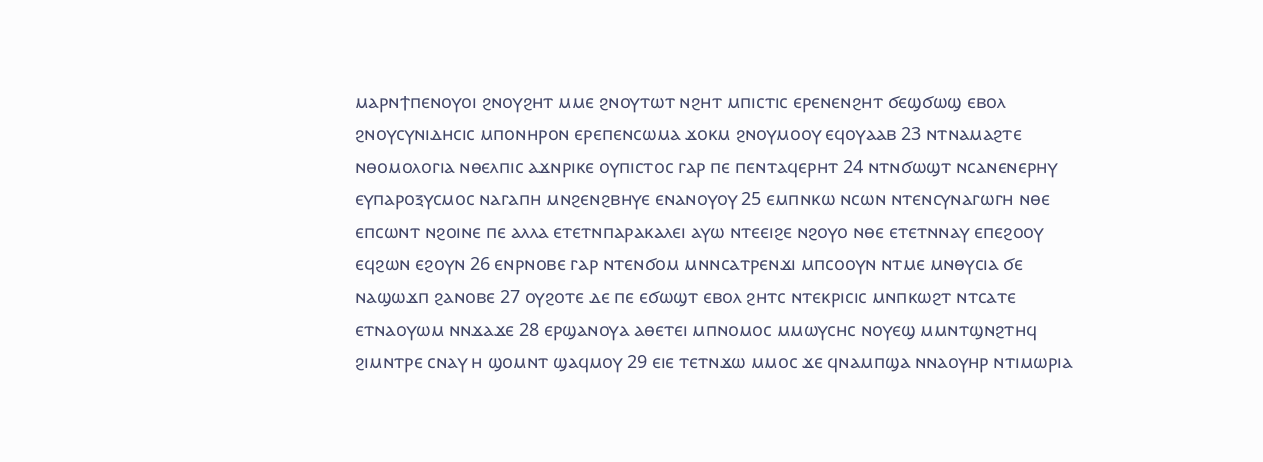ⲙⲁⲣⲛϯⲡⲉⲛⲟⲩⲟⲓ ϩⲛⲟⲩϩⲏⲧ ⲙⲙⲉ ϩⲛⲟⲩⲧⲱⲧ ⲛϩⲏⲧ ⲙⲡⲓⲥⲧⲓⲥ ⲉⲣⲉⲛⲉⲛϩⲏⲧ ϭⲉϣϭⲱϣ ⲉⲃⲟⲗ ϩⲛⲟⲩⲥⲩⲛⲓⲇⲏⲥⲓⲥ ⲙⲡⲟⲛⲏⲣⲟⲛ ⲉⲣⲉⲡⲉⲛⲥⲱⲙⲁ ϫⲟⲕⲙ ϩⲛⲟⲩⲙⲟⲟⲩ ⲉϥⲟⲩⲁⲁⲃ 23 ⲛⲧⲛⲁⲙⲁϩⲧⲉ ⲛⲑⲟⲙⲟⲗⲟⲅⲓⲁ ⲛⲑⲉⲗⲡⲓⲥ ⲁϫⲛⲣⲓⲕⲉ ⲟⲩⲡⲓⲥⲧⲟⲥ ⲅⲁⲣ ⲡⲉ ⲡⲉⲛⲧⲁϥⲉⲣⲏⲧ 24 ⲛⲧⲛϭⲱϣⲧ ⲛⲥⲁⲛⲉⲛⲉⲣⲏⲩ ⲉⲩⲡⲁⲣⲟⲝⲩⲥⲙⲟⲥ ⲛⲁⲅⲁⲡⲏ ⲙⲛϩⲉⲛϩⲃⲏⲩⲉ ⲉⲛⲁⲛⲟⲩⲟⲩ 25 ⲉⲙⲡⲛⲕⲱ ⲛⲥⲱⲛ ⲛⲧⲉⲛⲥⲩⲛⲁⲅⲱⲅⲏ ⲛⲑⲉ ⲉⲡⲥⲱⲛⲧ ⲛϩⲟⲓⲛⲉ ⲡⲉ ⲁⲗⲗⲁ ⲉⲧⲉⲧⲛⲡⲁⲣⲁⲕⲁⲗⲉⲓ ⲁⲩⲱ ⲛⲧⲉⲉⲓϩⲉ ⲛϩⲟⲩⲟ ⲛⲑⲉ ⲉⲧⲉⲧⲛⲛⲁⲩ ⲉⲡⲉϩⲟⲟⲩ ⲉϥϩⲱⲛ ⲉϩⲟⲩⲛ 26 ⲉⲛⲣⲛⲟⲃⲉ ⲅⲁⲣ ⲛⲧⲉⲛϭⲟⲙ ⲙⲛⲛⲥⲁⲧⲣⲉⲛϫⲓ ⲙⲡⲥⲟⲟⲩⲛ ⲛⲧⲙⲉ ⲙⲛⲑⲩⲥⲓⲁ ϭⲉ ⲛⲁϣⲱϫⲡ ϩⲁⲛⲟⲃⲉ 27 ⲟⲩϩⲟⲧⲉ ⲇⲉ ⲡⲉ ⲉϭⲱϣⲧ ⲉⲃⲟⲗ ϩⲏⲧⲥ ⲛⲧⲉⲕⲣⲓⲥⲓⲥ ⲙⲛⲡⲕⲱϩⲧ ⲛⲧⲥⲁⲧⲉ ⲉⲧⲛⲁⲟⲩⲱⲙ ⲛⲛϫⲁϫⲉ 28 ⲉⲣϣⲁⲛⲟⲩⲁ ⲁⲑⲉⲧⲉⲓ ⲙⲡⲛⲟⲙⲟⲥ ⲙⲙⲱⲩⲥⲏⲥ ⲛⲟⲩⲉϣ ⲙⲙⲛⲧϣⲛϩⲧⲏϥ ϩⲓⲙⲛⲧⲣⲉ ⲥⲛⲁⲩ ⲏ ϣⲟⲙⲛⲧ ϣⲁϥⲙⲟⲩ 29 ⲉⲓⲉ ⲧⲉⲧⲛϫⲱ ⲙⲙⲟⲥ ϫⲉ ϥⲛⲁⲙⲡϣⲁ ⲛⲛⲁⲟⲩⲏⲣ ⲛⲧⲓⲙⲱⲣⲓⲁ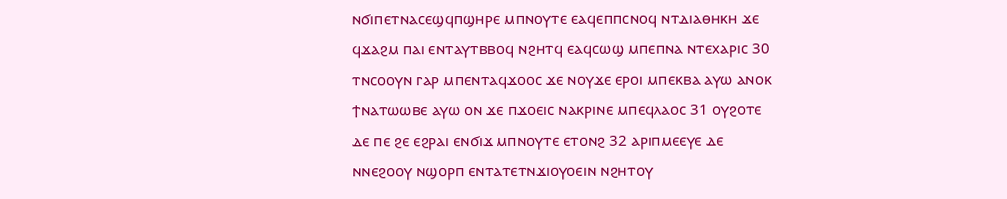ⲛϭⲓⲡⲉⲧⲛⲁⲥⲉϣϥⲡϣⲏⲣⲉ ⲙⲡⲛⲟⲩⲧⲉ ⲉⲁϥⲉⲡⲡⲥⲛⲟϥ ⲛⲧⲇⲓⲁⲑⲏⲕⲏ ϫⲉ ϥϫⲁϩⲙ ⲡⲁⲓ ⲉⲛⲧⲁⲩⲧⲃⲃⲟϥ ⲛϩⲏⲧϥ ⲉⲁϥⲥⲱϣ ⲙⲡⲉⲡⲛⲁ ⲛⲧⲉⲭⲁⲣⲓⲥ 30 ⲧⲛⲥⲟⲟⲩⲛ ⲅⲁⲣ ⲙⲡⲉⲛⲧⲁϥϫⲟⲟⲥ ϫⲉ ⲛⲟⲩϫⲉ ⲉⲣⲟⲓ ⲙⲡⲉⲕⲃⲁ ⲁⲩⲱ ⲁⲛⲟⲕ ϯⲛⲁⲧⲱⲱⲃⲉ ⲁⲩⲱ ⲟⲛ ϫⲉ ⲡϫⲟⲉⲓⲥ ⲛⲁⲕⲣⲓⲛⲉ ⲙⲡⲉϥⲗⲁⲟⲥ 31 ⲟⲩϩⲟⲧⲉ ⲇⲉ ⲡⲉ ϩⲉ ⲉϩⲣⲁⲓ ⲉⲛϭⲓϫ ⲙⲡⲛⲟⲩⲧⲉ ⲉⲧⲟⲛϩ 32 ⲁⲣⲓⲡⲙⲉⲉⲩⲉ ⲇⲉ ⲛⲛⲉϩⲟⲟⲩ ⲛϣⲟⲣⲡ ⲉⲛⲧⲁⲧⲉⲧⲛϫⲓⲟⲩⲟⲉⲓⲛ ⲛϩⲏⲧⲟⲩ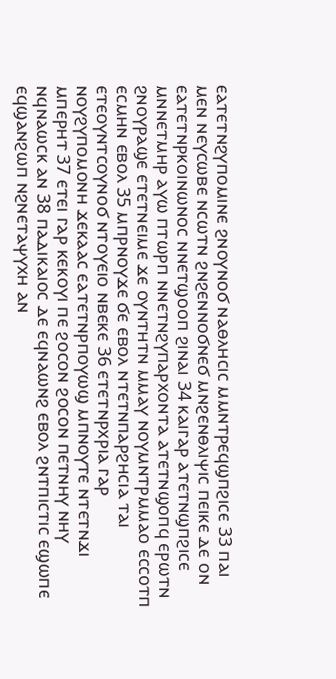ⲉⲁⲧⲉⲧⲛϩⲩⲡⲟⲙⲓⲛⲉ ϩⲛⲟⲩⲛⲟϭ ⲛⲁⲑⲗⲏⲥⲓⲥ ⲙⲙⲛⲧⲣⲉϥϣⲡϩⲓⲥⲉ 33 ⲡⲁⲓ ⲙⲉⲛ ⲛⲉⲩⲥⲱⲃⲉ ⲛⲥⲱⲧⲛ ϩⲛϩⲉⲛⲛⲟϭⲛⲉϭ ⲙⲛϩⲉⲛⲑⲗⲓⲯⲓⲥ ⲡⲉⲓⲕⲉ ⲇⲉ ⲟⲛ ⲉⲁⲧⲉⲧⲛⲣⲕⲟⲓⲛⲱⲛⲟⲥ ⲛⲛⲉⲧϣⲟⲟⲡ ϩⲓⲛⲁⲓ 34 ⲕⲁⲓⲅⲁⲣ ⲁⲧⲉⲧⲛϣⲡϩⲓⲥⲉ ⲙⲛⲛⲉⲧⲙⲏⲣ ⲁⲩⲱ ⲡⲧⲱⲣⲡ ⲛⲛⲉⲧⲛϩⲩⲡⲁⲣⲭⲟⲛⲧⲁ ⲁⲧⲉⲧⲛϣⲟⲡϥ ⲉⲣⲱⲧⲛ ϩⲛⲟⲩⲣⲁϣⲉ ⲉⲧⲉⲧⲛⲉⲓⲙⲉ ϫⲉ ⲟⲩⲛⲧⲏⲧⲛ ⲙⲙⲁⲩ ⲛⲟⲩⲙⲛⲧⲣⲙⲙⲁⲟ ⲉⲥⲥⲟⲧⲡ ⲉⲥⲙⲏⲛ ⲉⲃⲟⲗ 35 ⲙⲡⲣⲛⲟⲩϫⲉ ϭⲉ ⲉⲃⲟⲗ ⲛⲧⲉⲧⲛⲡⲁⲣϩⲏⲥⲓⲁ ⲧⲁⲓ ⲉⲧⲉⲟⲩⲛⲧⲥⲟⲩⲛⲟϭ ⲛⲧⲟⲩⲉⲓⲟ ⲛⲃⲉⲕⲉ 36 ⲉⲧⲉⲧⲛⲣⲭⲣⲓⲁ ⲅⲁⲣ ⲛⲟⲩϩⲩⲡⲟⲙⲟⲛⲏ ϫⲉⲕⲁⲁⲥ ⲉⲁⲧⲉⲧⲛⲣⲡⲟⲩⲱϣ ⲙⲡⲛⲟⲩⲧⲉ ⲛⲧⲉⲧⲛϫⲓ ⲙⲡⲉⲣⲏⲧ 37 ⲉⲧⲉⲓ ⲅⲁⲣ ⲕⲉⲕⲟⲩⲓ ⲡⲉ ϩⲟⲥⲟⲛ ϩⲟⲥⲟⲛ ⲡⲉⲧⲛⲏⲩ ⲛⲏⲩ ⲛϥⲛⲁⲱⲥⲕ ⲁⲛ 38 ⲡⲁⲇⲓⲕⲁⲓⲟⲥ ⲇⲉ ⲉϥⲛⲁⲱⲛϩ ⲉⲃⲟⲗ ϩⲛⲧⲡⲓⲥⲧⲓⲥ ⲉϣⲱⲡⲉ ⲉϥϣⲁⲛϩⲱⲡ ⲛϩⲛⲉⲧⲁⲯⲩⲭⲏ ⲁⲛ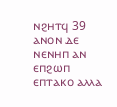ⲛϩⲏⲧϥ 39 ⲁⲛⲟⲛ ⲇⲉ ⲛⲉⲛⲏⲡ ⲁⲛ ⲉⲡϩⲱⲡ ⲉⲡⲧⲁⲕⲟ ⲁⲗⲗⲁ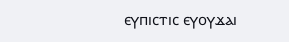ⲉⲩⲡⲓⲥⲧⲓⲥ ⲉⲩⲟⲩϫⲁⲓ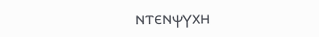ⲛⲧⲉⲛⲯⲩⲭⲏ